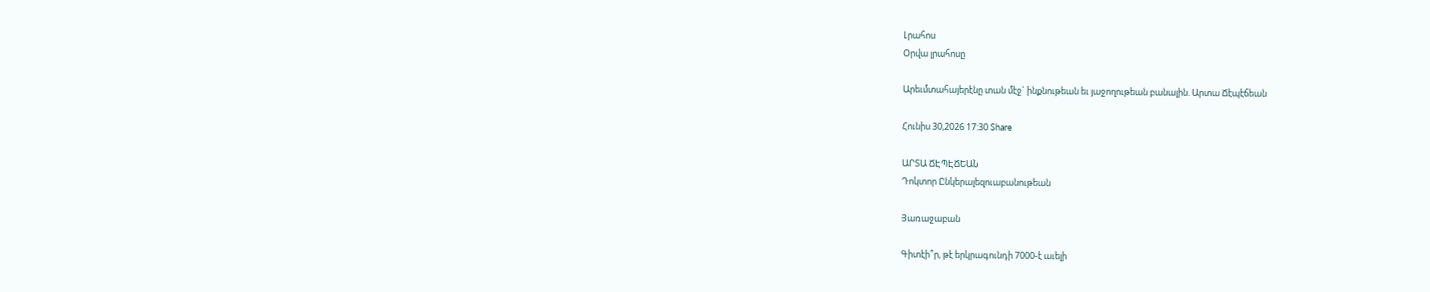Լրահոս
Օրվա լրահոսը

Արեւմտահայերէնը տան մէջ` ինքնութեան եւ յաջողութեան բանալին. Արտա Ճէպէճեան

Հունիս 30,2026 17:30 Share

ԱՐՏԱ ՃԷՊԷՃԵԱՆ
Դոկտոր Ընկերալեզուաբանութեան

Յառաջաբան

Գիտէի՞ր, թէ երկրագունդի 7000-է աւելի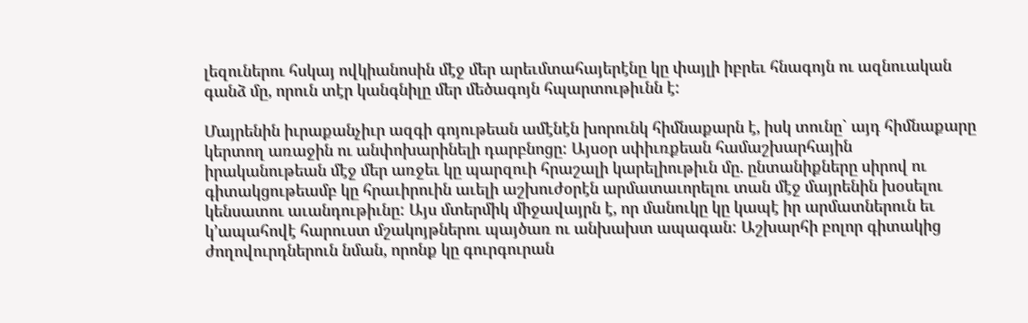լեզուներու հսկայ ովկիանոսին մէջ մեր արեւմտահայերէնը կը փայլի իբրեւ հնագոյն ու ազնուական գանձ մը, որուն տէր կանգնիլը մեր մեծագոյն հպարտութիւնն է:

Մայրենին իւրաքանչիւր ազգի գոյութեան ամէնէն խորունկ հիմնաքարն է, իսկ տունը` այդ հիմնաքարը կերտող առաջին ու անփոխարինելի դարբնոցը: Այսօր սփիւռքեան համաշխարհային իրականութեան մէջ մեր առջեւ կը պարզուի հրաշալի կարելիութիւն մը. ընտանիքները սիրով ու գիտակցութեամբ կը հրաւիրուին աւելի աշխուժօրէն արմատաւորելու տան մէջ մայրենին խօսելու կենսատու աւանդութիւնը: Այս մտերմիկ միջավայրն է, որ մանուկը կը կապէ իր արմատներուն եւ կ’ապահովէ հարուստ մշակոյթներու պայծառ ու անխախտ ապագան: Աշխարհի բոլոր գիտակից ժողովուրդներուն նման, որոնք կը գուրգուրան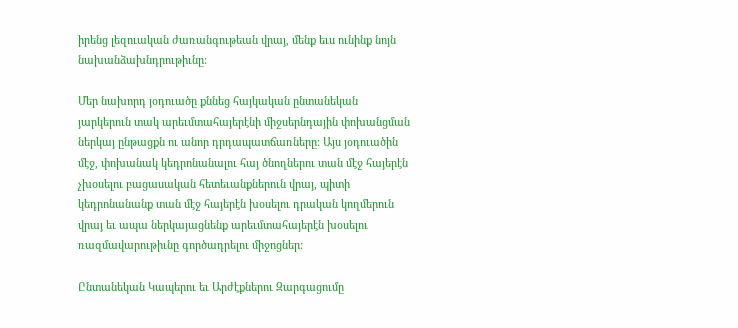իրենց լեզուական ժառանգութեան վրայ, մենք եւս ունինք նոյն նախանձախնդրութիւնը:

Մեր նախորդ յօդուածը քննեց հայկական ընտանեկան յարկերուն տակ արեւմտահայերէնի միջսերնդային փոխանցման ներկայ ընթացքն ու անոր դրդապատճառները: Այս յօդուածին մէջ, փոխանակ կեդրոնանալու հայ ծնողներու տան մէջ հայերէն չխօսելու բացասական հետեւանքներուն վրայ, պիտի կեդրոնանանք տան մէջ հայերէն խօսելու դրական կողմերուն վրայ եւ ապա ներկայացնենք արեւմտահայերէն խօսելու ռազմավարութիւնը գործադրելու միջոցներ:

Ընտանեկան Կապերու եւ Արժէքներու Զարգացումը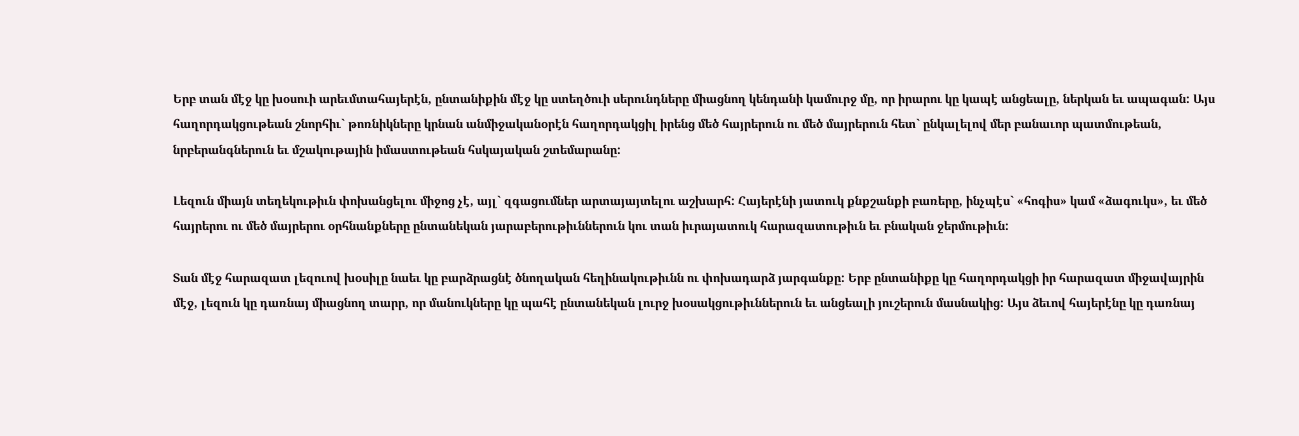Երբ տան մէջ կը խօսուի արեւմտահայերէն, ընտանիքին մէջ կը ստեղծուի սերունդները միացնող կենդանի կամուրջ մը, որ իրարու կը կապէ անցեալը, ներկան եւ ապագան: Այս հաղորդակցութեան շնորհիւ` թոռնիկները կրնան անմիջականօրէն հաղորդակցիլ իրենց մեծ հայրերուն ու մեծ մայրերուն հետ` ընկալելով մեր բանաւոր պատմութեան, նրբերանգներուն եւ մշակութային իմաստութեան հսկայական շտեմարանը:

Լեզուն միայն տեղեկութիւն փոխանցելու միջոց չէ, այլ` զգացումներ արտայայտելու աշխարհ: Հայերէնի յատուկ քնքշանքի բառերը, ինչպէս` «հոգիս» կամ «ձագուկս», եւ մեծ հայրերու ու մեծ մայրերու օրհնանքները ընտանեկան յարաբերութիւններուն կու տան իւրայատուկ հարազատութիւն եւ բնական ջերմութիւն:

Տան մէջ հարազատ լեզուով խօսիլը նաեւ կը բարձրացնէ ծնողական հեղինակութիւնն ու փոխադարձ յարգանքը: Երբ ընտանիքը կը հաղորդակցի իր հարազատ միջավայրին մէջ, լեզուն կը դառնայ միացնող տարր, որ մանուկները կը պահէ ընտանեկան լուրջ խօսակցութիւններուն եւ անցեալի յուշերուն մասնակից: Այս ձեւով հայերէնը կը դառնայ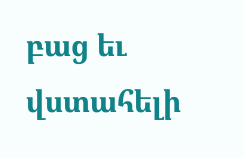բաց եւ վստահելի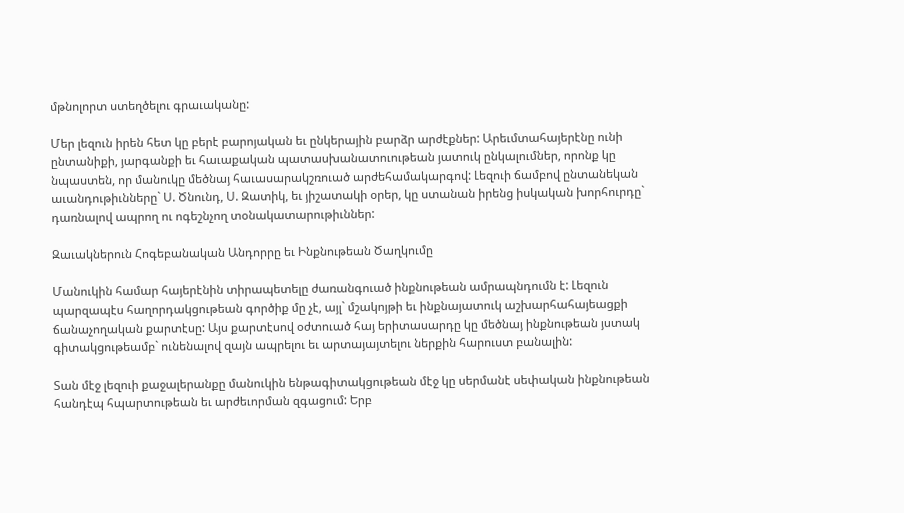մթնոլորտ ստեղծելու գրաւականը:

Մեր լեզուն իրեն հետ կը բերէ բարոյական եւ ընկերային բարձր արժէքներ: Արեւմտահայերէնը ունի ընտանիքի, յարգանքի եւ հաւաքական պատասխանատուութեան յատուկ ընկալումներ, որոնք կը նպաստեն, որ մանուկը մեծնայ հաւասարակշռուած արժեհամակարգով: Լեզուի ճամբով ընտանեկան աւանդութիւնները` Ս. Ծնունդ, Ս. Զատիկ, եւ յիշատակի օրեր, կը ստանան իրենց իսկական խորհուրդը` դառնալով ապրող ու ոգեշնչող տօնակատարութիւններ:

Զաւակներուն Հոգեբանական Անդորրը եւ Ինքնութեան Ծաղկումը

Մանուկին համար հայերէնին տիրապետելը ժառանգուած ինքնութեան ամրապնդումն է: Լեզուն պարզապէս հաղորդակցութեան գործիք մը չէ, այլ` մշակոյթի եւ ինքնայատուկ աշխարհահայեացքի ճանաչողական քարտէսը: Այս քարտէսով օժտուած հայ երիտասարդը կը մեծնայ ինքնութեան յստակ գիտակցութեամբ` ունենալով զայն ապրելու եւ արտայայտելու ներքին հարուստ բանալին:

Տան մէջ լեզուի քաջալերանքը մանուկին ենթագիտակցութեան մէջ կը սերմանէ սեփական ինքնութեան հանդէպ հպարտութեան եւ արժեւորման զգացում: Երբ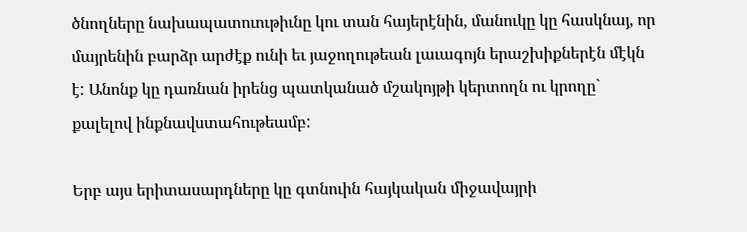ծնողները նախապատուութիւնը կու տան հայերէնին, մանուկը կը հասկնայ, որ մայրենին բարձր արժէք ունի եւ յաջողութեան լաւագոյն երաշխիքներէն մէկն է: Անոնք կը դառնան իրենց պատկանած մշակոյթի կերտողն ու կրողը` քալելով ինքնավստահութեամբ:

Երբ այս երիտասարդները կը գտնուին հայկական միջավայրի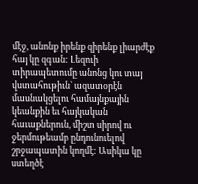մէջ, անոնք իրենք զիրենք լիարժէք հայ կը զգան: Լեզուի տիրապետումը անոնց կու տայ վստահութիւն` ազատօրէն մասնակցելու համայնքային կեանքին եւ հայկական հաւաքներուն, միշտ սիրով ու ջերմութեամբ ընդունուելով շրջապատին կողմէ: Ասիկա կը ստեղծէ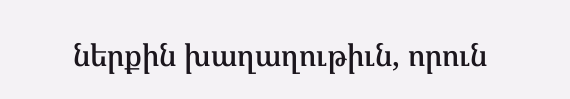ներքին խաղաղութիւն, որուն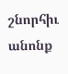շնորհիւ անոնք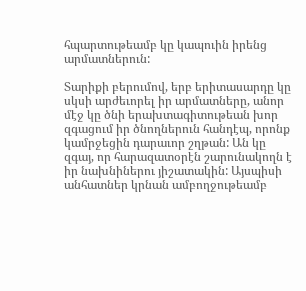հպարտութեամբ կը կապուին իրենց արմատներուն:

Տարիքի բերումով, երբ երիտասարդը կը սկսի արժեւորել իր արմատները, անոր մէջ կը ծնի երախտագիտութեան խոր զգացում իր ծնողներուն հանդէպ, որոնք կամրջեցին դարաւոր շղթան: Ան կը զգայ, որ հարազատօրէն շարունակողն է իր նախնիներու յիշատակին: Այսպիսի անհատներ կրնան ամբողջութեամբ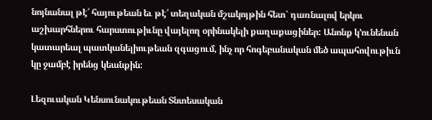նոյնանալ թէ՛ հայութեան եւ թէ՛ տեղական մշակոյթին հետ` դառնալով երկու աշխարհներու հարստութիւնը վայելող օրինակելի քաղաքացիներ: Անոնք կ’ունենան կատարեալ պատկանելիութեան զգացում, ինչ որ հոգեբանական մեծ ապահովութիւն կը ջամբէ իրենց կեանքին:

Լեզուական Կենսունակութեան Տնտեսական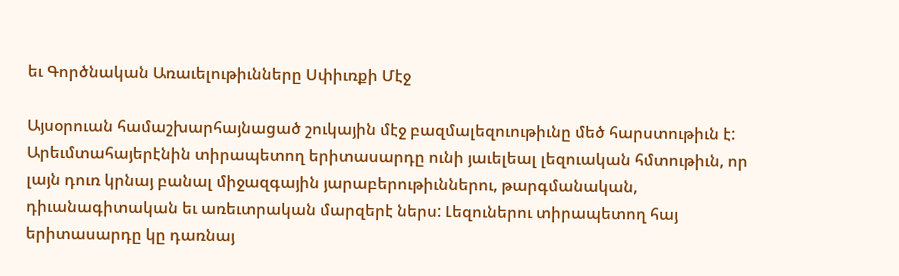եւ Գործնական Առաւելութիւնները Սփիւռքի Մէջ

Այսօրուան համաշխարհայնացած շուկային մէջ բազմալեզուութիւնը մեծ հարստութիւն է: Արեւմտահայերէնին տիրապետող երիտասարդը ունի յաւելեալ լեզուական հմտութիւն, որ լայն դուռ կրնայ բանալ միջազգային յարաբերութիւններու, թարգմանական, դիւանագիտական եւ առեւտրական մարզերէ ներս: Լեզուներու տիրապետող հայ երիտասարդը կը դառնայ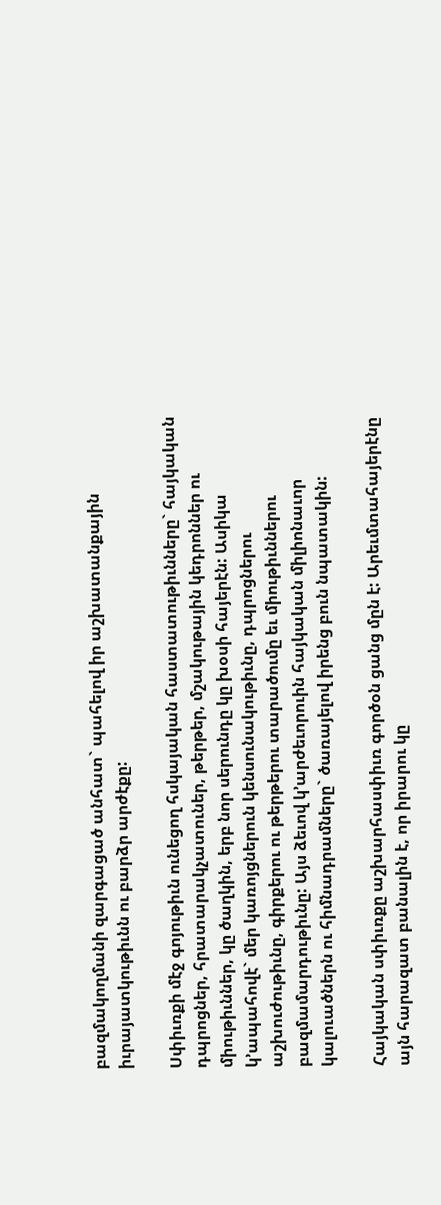բազմակողմանի զարգացած անհատ` պահելով իր աշխատանքային իւրայատկութիւնն ու բարձր արժէքը:

Սփիւռքի մէջ գոյութիւն ունեցող հսկայական հաստատութիւնները` հայկական դպրոցներ, հրատարակչատուներ, թերթեր, մշակութային կեդրոններ ու միութիւններ, կը ծաղկին, երբ նոր սերունդը կը խօսի հայերէն: Ասիկա կ’ապահովէ` մեր կառոյցներուն կենսունակութիւնը, դպրոցներու աշխուժութիւնը, գիրքերու ու թերթերու տարածումը եւ միութիւններու բազմամարդութիւնը: Այս ձեւով կ’արժեւորուին հայկական միլիոնաւոր կալուածներն ու հիմնադրամները` ծառայելով իրենց բուն նպատակին:

Հայկական սփիւռքը աշխարհասփիւռ գործօն ցանց մըն է: Արեւմտահայերէնը այն հարազատ բանալին է, որ իրարու կը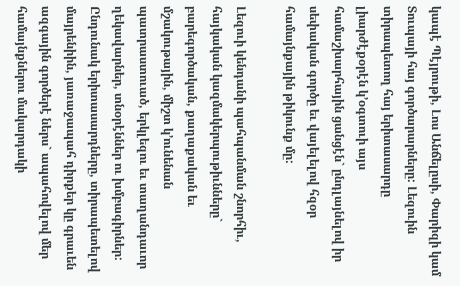կապէ Պէյրութի, Լոս Անճելըսի, Փարիզի կամ Տուպայի հայ գործարարները: Լեզուին տիրապետող հայ երիտասարդը լիարժէքօրէն կ’օգտուի այս համաշխարհային ցանցէն` ընդլայնելով իր սեփական գործը եւ վայելելով հզօր համայնքային թիկունք մը:

Լեզուի կենդանի պահպանման շնորհիւ, հայկական կազմակերպութիւնները` բարեգործական, քաղաքական եւ մշակութային, միշտ կ’ունենան պատրաստուած, երկլեզու եւ տաղանդաւոր ղեկավարներ, տնօրէններ ու խմբագիրներ: Ընդունակ երիտասարդները, տիրապետելով մայրենիին, յառաջապահ դիրքեր կը գրաւեն ազգային գործերէ ներս` ապահովելով մեր համայնքներու մակարդակի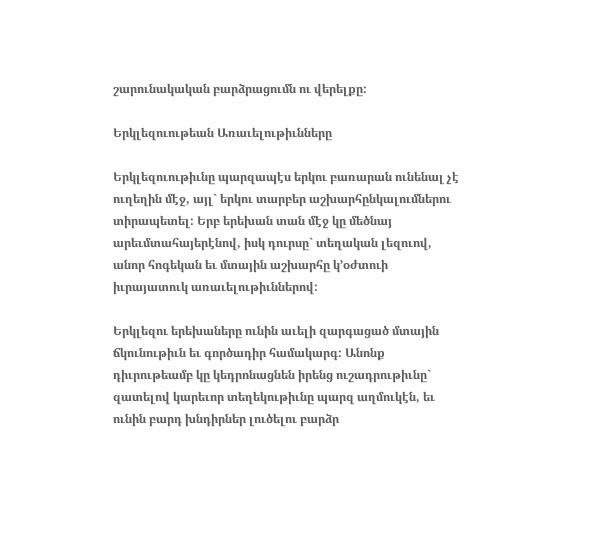շարունակական բարձրացումն ու վերելքը:

Երկլեզուութեան Առաւելութիւնները

Երկլեզուութիւնը պարզապէս երկու բառարան ունենալ չէ ուղեղին մէջ, այլ` երկու տարբեր աշխարհընկալումներու տիրապետել: Երբ երեխան տան մէջ կը մեծնայ արեւմտահայերէնով, իսկ դուրսը` տեղական լեզուով, անոր հոգեկան եւ մտային աշխարհը կ’օժտուի իւրայատուկ առաւելութիւններով:

Երկլեզու երեխաները ունին աւելի զարգացած մտային ճկունութիւն եւ գործադիր համակարգ: Անոնք դիւրութեամբ կը կեդրոնացնեն իրենց ուշադրութիւնը` զատելով կարեւոր տեղեկութիւնը պարզ աղմուկէն, եւ ունին բարդ խնդիրներ լուծելու բարձր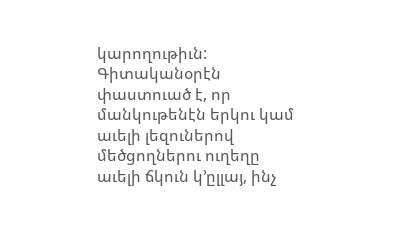կարողութիւն: Գիտականօրէն փաստուած է, որ մանկութենէն երկու կամ աւելի լեզուներով մեծցողներու ուղեղը աւելի ճկուն կ’ըլլայ, ինչ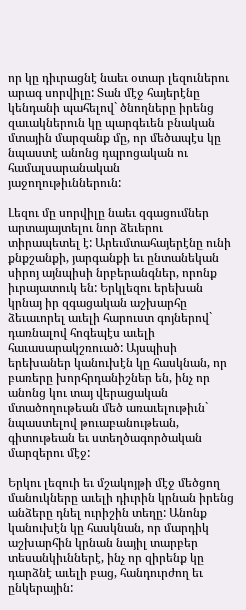որ կը դիւրացնէ նաեւ օտար լեզուներու արագ սորվիլը: Տան մէջ հայերէնը կենդանի պահելով` ծնողները իրենց զաւակներուն կը պարգեւեն բնական մտային մարզանք մը, որ մեծապէս կը նպաստէ անոնց դպրոցական ու համալսարանական յաջողութիւններուն:

Լեզու մը սորվիլը նաեւ զգացումներ արտայայտելու նոր ձեւերու տիրապետել է: Արեւմտահայերէնը ունի քնքշանքի, յարգանքի եւ ընտանեկան սիրոյ այնպիսի նրբերանգներ, որոնք իւրայատուկ են: Երկլեզու երեխան կրնայ իր զգացական աշխարհը ձեւաւորել աւելի հարուստ գոյներով` դառնալով հոգեպէս աւելի հաւասարակշռուած: Այսպիսի երեխաներ կանուխէն կը հասկնան, որ բառերը խորհրդանիշներ են, ինչ որ անոնց կու տայ վերացական մտածողութեան մեծ առաւելութիւն` նպաստելով թուաբանութեան, գիտութեան եւ ստեղծագործական մարզերու մէջ:

Երկու լեզուի եւ մշակոյթի մէջ մեծցող մանուկները աւելի դիւրին կրնան իրենց անձերը դնել ուրիշին տեղը: Անոնք կանուխէն կը հասկնան, որ մարդիկ աշխարհին կրնան նայիլ տարբեր տեսանկիւններէ, ինչ որ զիրենք կը դարձնէ աւելի բաց, հանդուրժող եւ ընկերային: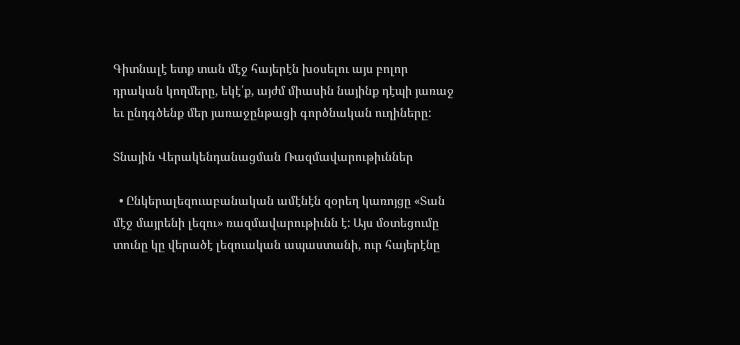Գիտնալէ ետք տան մէջ հայերէն խօսելու այս բոլոր դրական կողմերը, եկէ՛ք, այժմ միասին նայինք դէպի յառաջ եւ ընդգծենք մեր յառաջընթացի գործնական ուղիները:

Տնային Վերակենդանացման Ռազմավարութիւններ

  • Ընկերալեզուաբանական ամէնէն զօրեղ կառոյցը «Տան մէջ մայրենի լեզու» ռազմավարութիւնն է: Այս մօտեցումը տունը կը վերածէ լեզուական ապաստանի, ուր հայերէնը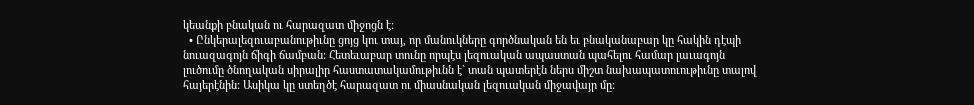կեանքի բնական ու հարազատ միջոցն է:
  • Ընկերալեզուաբանութիւնը ցոյց կու տայ, որ մանուկները գործնական են եւ բնականաբար կը հակին դէպի նուազագոյն ճիգի ճամբան: Հետեւաբար տունը որպէս լեզուական ապաստան պահելու համար լաւագոյն լուծումը ծնողական սիրալիր հաստատակամութիւնն է` տան պատերէն ներս միշտ նախապատուութիւնը տալով հայերէնին: Ասիկա կը ստեղծէ հարազատ ու միասնական լեզուական միջավայր մը: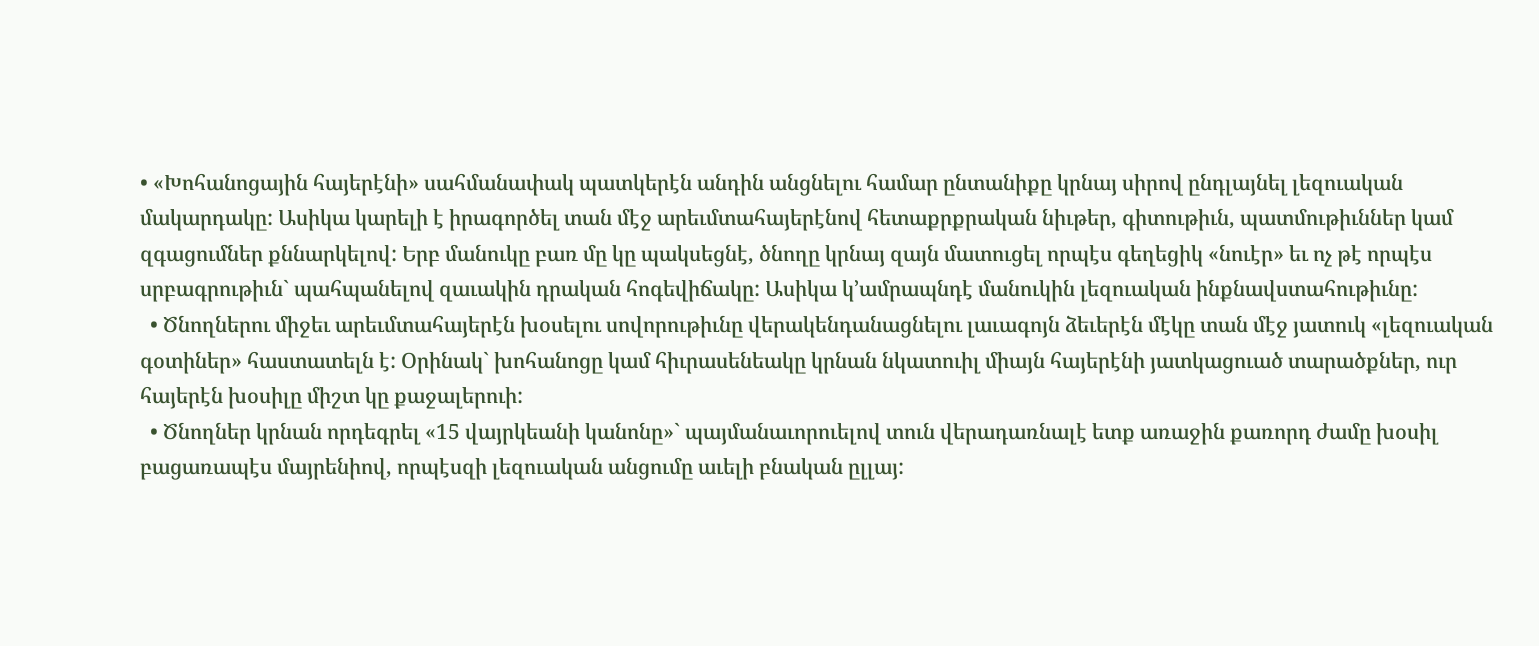• «Խոհանոցային հայերէնի» սահմանափակ պատկերէն անդին անցնելու համար ընտանիքը կրնայ սիրով ընդլայնել լեզուական մակարդակը: Ասիկա կարելի է իրագործել տան մէջ արեւմտահայերէնով հետաքրքրական նիւթեր, գիտութիւն, պատմութիւններ կամ զգացումներ քննարկելով: Երբ մանուկը բառ մը կը պակսեցնէ, ծնողը կրնայ զայն մատուցել որպէս գեղեցիկ «նուէր» եւ ոչ թէ որպէս սրբագրութիւն` պահպանելով զաւակին դրական հոգեվիճակը: Ասիկա կ’ամրապնդէ մանուկին լեզուական ինքնավստահութիւնը:
  • Ծնողներու միջեւ արեւմտահայերէն խօսելու սովորութիւնը վերակենդանացնելու լաւագոյն ձեւերէն մէկը տան մէջ յատուկ «լեզուական գօտիներ» հաստատելն է: Օրինակ` խոհանոցը կամ հիւրասենեակը կրնան նկատուիլ միայն հայերէնի յատկացուած տարածքներ, ուր հայերէն խօսիլը միշտ կը քաջալերուի:
  • Ծնողներ կրնան որդեգրել «15 վայրկեանի կանոնը»` պայմանաւորուելով տուն վերադառնալէ ետք առաջին քառորդ ժամը խօսիլ բացառապէս մայրենիով, որպէսզի լեզուական անցումը աւելի բնական ըլլայ: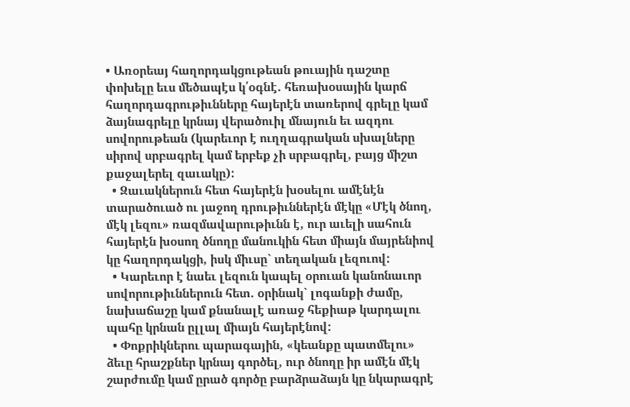• Առօրեայ հաղորդակցութեան թուային դաշտը փոխելը եւս մեծապէս կ՛օգնէ. հեռախօսային կարճ հաղորդագրութիւնները հայերէն տառերով գրելը կամ ձայնագրելը կրնայ վերածուիլ մնայուն եւ ազդու սովորութեան (կարեւոր է ուղղագրական սխալները սիրով սրբագրել կամ երբեք չի սրբագրել, բայց միշտ քաջալերել զաւակը):
  • Զաւակներուն հետ հայերէն խօսելու ամէնէն տարածուած ու յաջող դրութիւններէն մէկը «Մէկ ծնող, մէկ լեզու» ռազմավարութիւնն է, ուր աւելի սահուն հայերէն խօսող ծնողը մանուկին հետ միայն մայրենիով կը հաղորդակցի, իսկ միւսը` տեղական լեզուով:
  • Կարեւոր է նաեւ լեզուն կապել օրուան կանոնաւոր սովորութիւններուն հետ. օրինակ` լոգանքի ժամը, նախաճաշը կամ քնանալէ առաջ հեքիաթ կարդալու պահը կրնան ըլլալ միայն հայերէնով:
  • Փոքրիկներու պարագային, «կեանքը պատմելու» ձեւը հրաշքներ կրնայ գործել, ուր ծնողը իր ամէն մէկ շարժումը կամ ըրած գործը բարձրաձայն կը նկարագրէ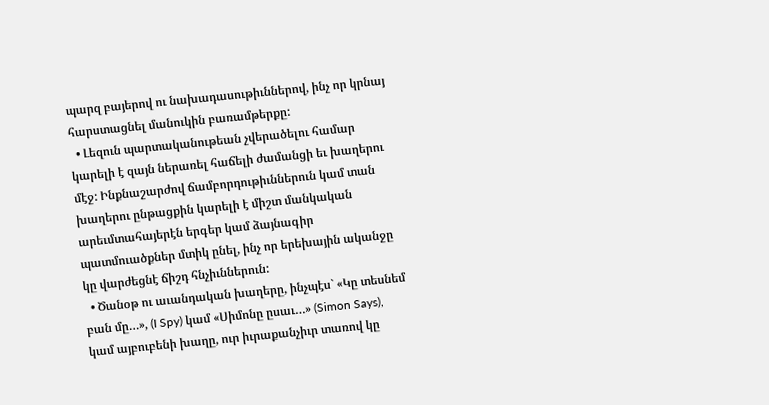պարզ բայերով ու նախադասութիւններով, ինչ որ կրնայ հարստացնել մանուկին բառամթերքը:
  • Լեզուն պարտականութեան չվերածելու համար կարելի է զայն ներառել հաճելի ժամանցի եւ խաղերու մէջ: Ինքնաշարժով ճամբորդութիւններուն կամ տան խաղերու ընթացքին կարելի է միշտ մանկական արեւմտահայերէն երգեր կամ ձայնագիր պատմուածքներ մտիկ ընել, ինչ որ երեխային ականջը կը վարժեցնէ ճիշդ հնչիւններուն:
  • Ծանօթ ու աւանդական խաղերը, ինչպէս` «Կը տեսնեմ բան մը…», (I Spy) կամ «Սիմոնը ըսաւ…» (Simon Says), կամ այբուբենի խաղը, ուր իւրաքանչիւր տառով կը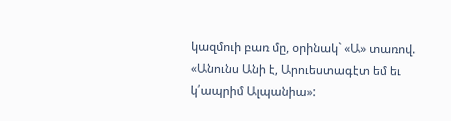կազմուի բառ մը, օրինակ` «Ա» տառով. «Անունս Անի է, Արուեստագէտ եմ եւ կ՛ապրիմ Ալպանիա»: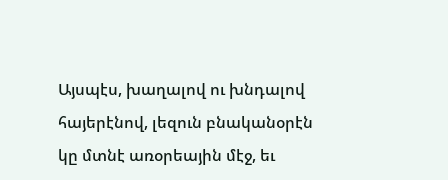Այսպէս, խաղալով ու խնդալով հայերէնով, լեզուն բնականօրէն կը մտնէ առօրեային մէջ, եւ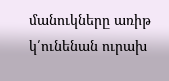մանուկները առիթ կ՛ունենան ուրախ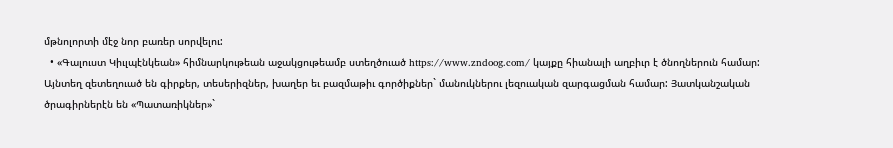մթնոլորտի մէջ նոր բառեր սորվելու:
  • «Գալուստ Կիւլպէնկեան» հիմնարկութեան աջակցութեամբ ստեղծուած https://www.zndoog.com/ կայքը հիանալի աղբիւր է ծնողներուն համար: Այնտեղ զետեղուած են գիրքեր, տեսերիզներ, խաղեր եւ բազմաթիւ գործիքներ` մանուկներու լեզուական զարգացման համար: Յատկանշական ծրագիրներէն են «Պատառիկներ»`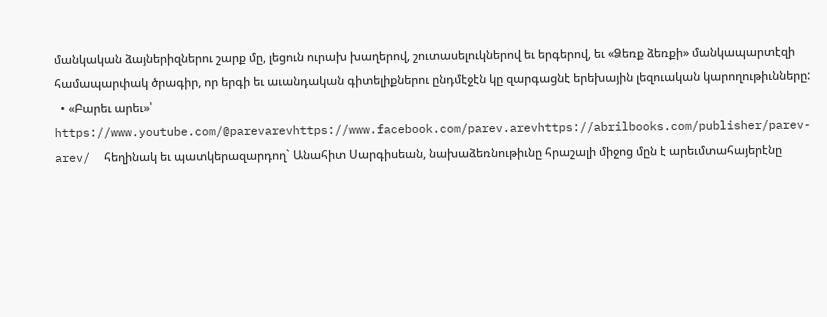մանկական ձայներիզներու շարք մը, լեցուն ուրախ խաղերով, շուտասելուկներով եւ երգերով, եւ «Ձեռք ձեռքի» մանկապարտէզի համապարփակ ծրագիր, որ երգի եւ աւանդական գիտելիքներու ընդմէջէն կը զարգացնէ երեխային լեզուական կարողութիւնները:
  • «Բարեւ արեւ»՝ https://www.youtube.com/@parevarevhttps://www.facebook.com/parev.arevhttps://abrilbooks.com/publisher/parev-arev/  հեղինակ եւ պատկերազարդող` Անահիտ Սարգիսեան, նախաձեռնութիւնը հրաշալի միջոց մըն է արեւմտահայերէնը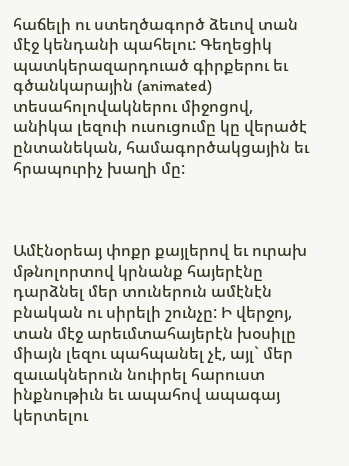հաճելի ու ստեղծագործ ձեւով տան մէջ կենդանի պահելու: Գեղեցիկ պատկերազարդուած գիրքերու եւ գծանկարային (animated) տեսահոլովակներու միջոցով, անիկա լեզուի ուսուցումը կը վերածէ ընտանեկան, համագործակցային եւ հրապուրիչ խաղի մը:



Ամէնօրեայ փոքր քայլերով եւ ուրախ մթնոլորտով կրնանք հայերէնը դարձնել մեր տուներուն ամէնէն բնական ու սիրելի շունչը: Ի վերջոյ, տան մէջ արեւմտահայերէն խօսիլը միայն լեզու պահպանել չէ, այլ` մեր զաւակներուն նուիրել հարուստ ինքնութիւն եւ ապահով ապագայ կերտելու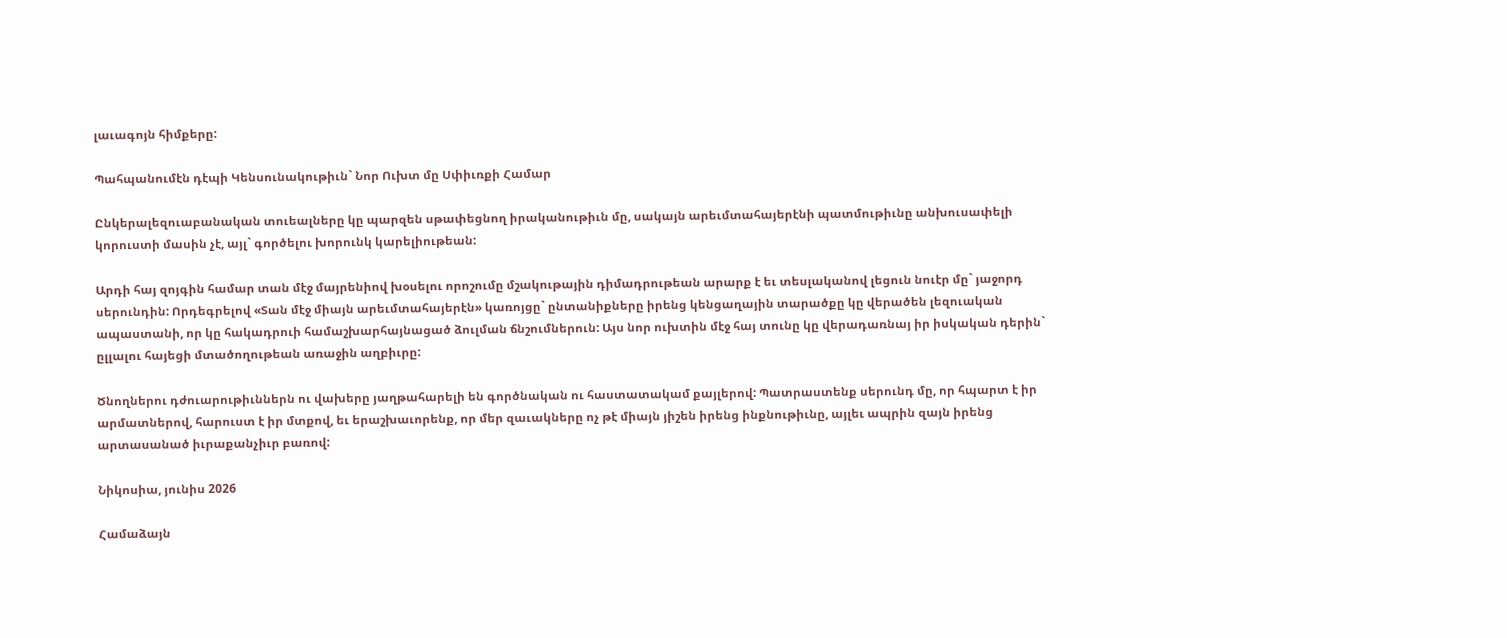լաւագոյն հիմքերը:

Պահպանումէն դէպի Կենսունակութիւն` Նոր Ուխտ մը Սփիւռքի Համար

Ընկերալեզուաբանական տուեալները կը պարզեն սթափեցնող իրականութիւն մը, սակայն արեւմտահայերէնի պատմութիւնը անխուսափելի կորուստի մասին չէ, այլ` գործելու խորունկ կարելիութեան:

Արդի հայ զոյգին համար տան մէջ մայրենիով խօսելու որոշումը մշակութային դիմադրութեան արարք է եւ տեսլականով լեցուն նուէր մը` յաջորդ սերունդին: Որդեգրելով «Տան մէջ միայն արեւմտահայերէն» կառոյցը` ընտանիքները իրենց կենցաղային տարածքը կը վերածեն լեզուական ապաստանի, որ կը հակադրուի համաշխարհայնացած ձուլման ճնշումներուն: Այս նոր ուխտին մէջ հայ տունը կը վերադառնայ իր իսկական դերին` ըլլալու հայեցի մտածողութեան առաջին աղբիւրը:

Ծնողներու դժուարութիւններն ու վախերը յաղթահարելի են գործնական ու հաստատակամ քայլերով: Պատրաստենք սերունդ մը, որ հպարտ է իր արմատներով, հարուստ է իր մտքով, եւ երաշխաւորենք, որ մեր զաւակները ոչ թէ միայն յիշեն իրենց ինքնութիւնը, այլեւ ապրին զայն իրենց արտասանած իւրաքանչիւր բառով:

Նիկոսիա, յունիս 2026

Համաձայն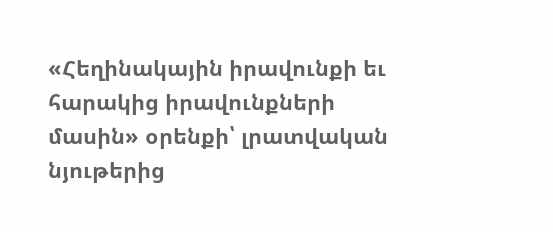«Հեղինակային իրավունքի եւ հարակից իրավունքների մասին» օրենքի՝ լրատվական նյութերից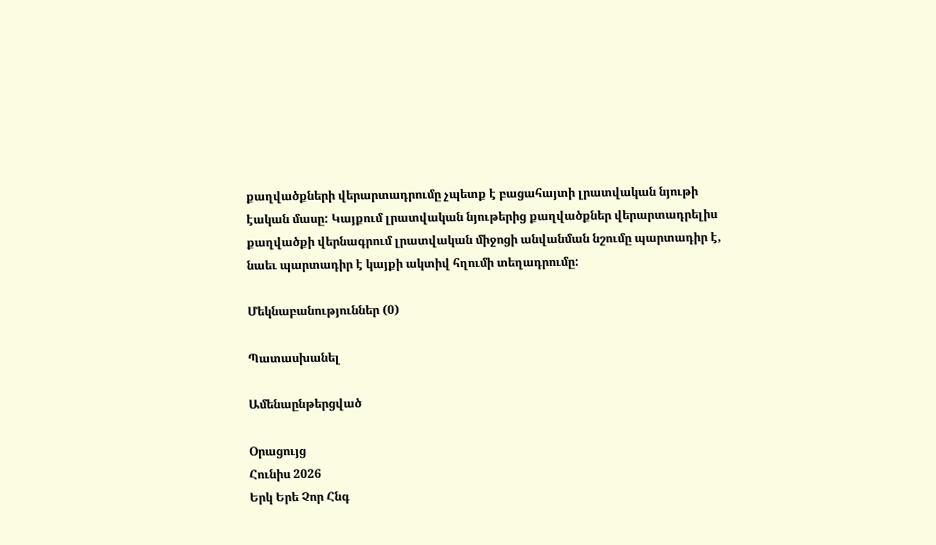քաղվածքների վերարտադրումը չպետք է բացահայտի լրատվական նյութի էական մասը: Կայքում լրատվական նյութերից քաղվածքներ վերարտադրելիս քաղվածքի վերնագրում լրատվական միջոցի անվանման նշումը պարտադիր է, նաեւ պարտադիր է կայքի ակտիվ հղումի տեղադրումը:

Մեկնաբանություններ (0)

Պատասխանել

Ամենաընթերցված

Օրացույց
Հունիս 2026
Երկ Երե Չոր Հնգ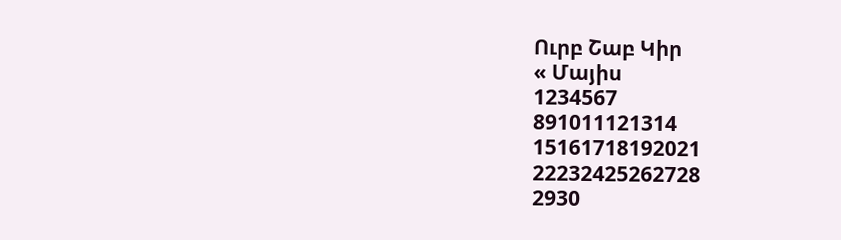Ուրբ Շաբ Կիր
« Մայիս
1234567
891011121314
15161718192021
22232425262728
2930